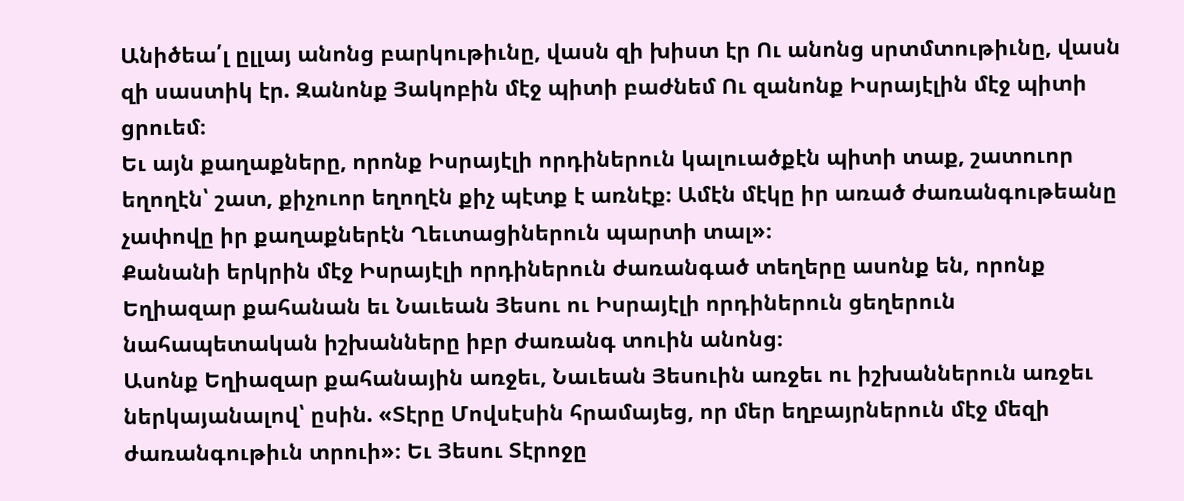Անիծեա՛լ ըլլայ անոնց բարկութիւնը, վասն զի խիստ էր Ու անոնց սրտմտութիւնը, վասն զի սաստիկ էր. Զանոնք Յակոբին մէջ պիտի բաժնեմ Ու զանոնք Իսրայէլին մէջ պիտի ցրուեմ։
Եւ այն քաղաքները, որոնք Իսրայէլի որդիներուն կալուածքէն պիտի տաք, շատուոր եղողէն՝ շատ, քիչուոր եղողէն քիչ պէտք է առնէք։ Ամէն մէկը իր առած ժառանգութեանը չափովը իր քաղաքներէն Ղեւտացիներուն պարտի տալ»։
Քանանի երկրին մէջ Իսրայէլի որդիներուն ժառանգած տեղերը ասոնք են, որոնք Եղիազար քահանան եւ Նաւեան Յեսու ու Իսրայէլի որդիներուն ցեղերուն նահապետական իշխանները իբր ժառանգ տուին անոնց։
Ասոնք Եղիազար քահանային առջեւ, Նաւեան Յեսուին առջեւ ու իշխաններուն առջեւ ներկայանալով՝ ըսին. «Տէրը Մովսէսին հրամայեց, որ մեր եղբայրներուն մէջ մեզի ժառանգութիւն տրուի»։ Եւ Յեսու Տէրոջը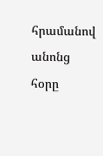հրամանով անոնց հօրը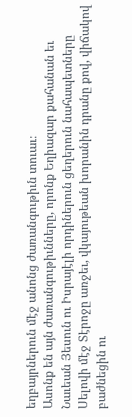եղբայրներուն մէջ անոնց ժառանգութիւն տուաւ։
Ասոնք են այն ժառանգութիւնները, որոնք Եղիազար քահանան եւ Նաւեան Յեսուն ու Իսրայէլի որդիներուն ցեղերուն նահապետները Սելովի մէջ Տէրոջը առջեւ, վկայութեան խորանին դրանը քով, վիճակով բաժնեցին ու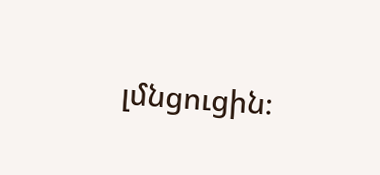լմնցուցին։